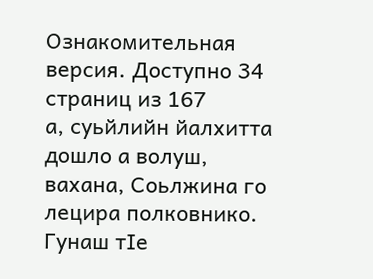Ознакомительная версия. Доступно 34 страниц из 167
а, суьйлийн йалхитта дошло а волуш, вахана, Соьлжина го лецира полковнико. Гунаш тIе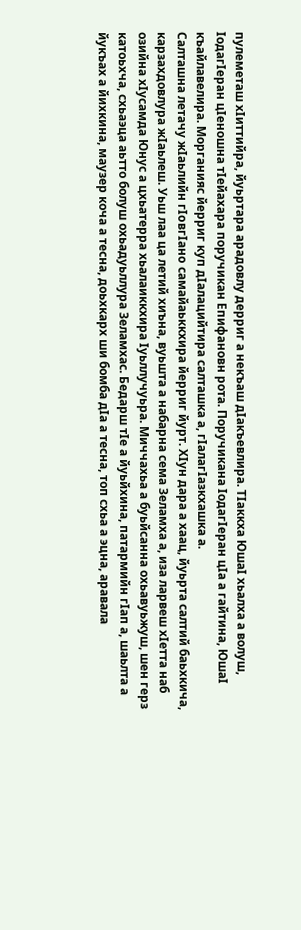пулеметаш хIиттийра, йуьртара арадовлу дерриг а некъаш дIакъевлира. ТIаккха ЮшаI хьалха а волуш, IодагIеран цIеношна тIейахара поручикан Епифановн рота. Поручикана IодагIеран цIа а гайтина, ЮшаI къайлавелира. Морганияс йерриг куп дIалацийтира салташка а, гIалагIазкхашка а.
Салташна летачу жIаьлийн гIoвгIaнo самайаьккхира йерриг йурт. ХIун дара а хаац, йуьрта салтий баьхкича, карзахдовлура жIаьлеш. Уьш лаа ца летий хиъна, вуьшта а набарна сема Зеламха а, иза ларвеш хIетта наб озийна хIусамда Юнус а цхьатерра хьалаиккхира Iуьллучуьра. Миччахьа а буьйсанна охьавуьжуш, шен герз катоьхча, схьаэца аьтто болуш охьадуьллура Зеламхас. Бедарш тIе а йуьйхина, патармийн гIап а, шаьлта а йукъах а йихкина, маузер коча а тесна, доьхкарх ши бомба дIа а тесна, топ схьа а эцна, аравала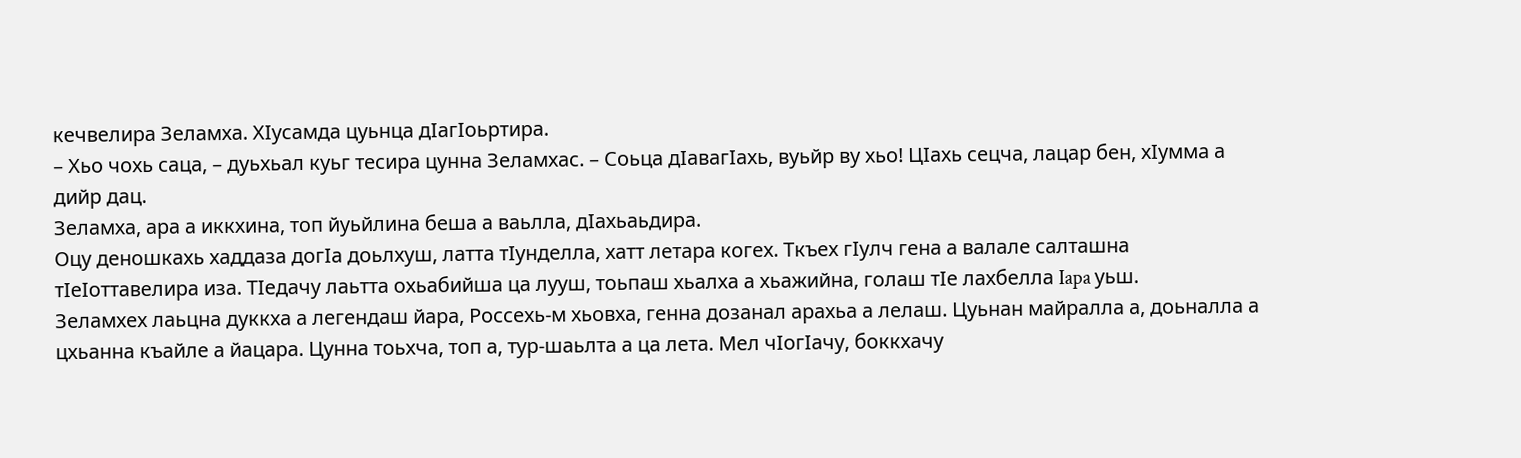кечвелира Зеламха. ХIусамда цуьнца дIагIоьртира.
– Хьо чохь саца, – дуьхьал куьг тесира цунна Зеламхас. – Соьца дIавагIахь, вуьйр ву хьо! ЦIахь сецча, лацар бен, хIyммa а дийр дац.
Зеламха, ара а иккхина, топ йуьйлина беша а ваьлла, дIахьаьдира.
Оцу деношкахь хаддаза догIа доьлхуш, латта тIунделла, хатт летара когех. Ткъех гIулч гена а валале салташна тIеIоттавелира иза. ТIедачу лаьтта охьабийша ца лууш, тоьпаш хьалха а хьажийна, голаш тIе лахбелла Iapa уьш.
Зеламхех лаьцна дуккха а легендаш йара, Россехь-м хьовха, генна дозанал арахьа а лелаш. Цуьнан майралла а, доьналла а цхьанна къайле а йацара. Цунна тоьхча, топ а, тур-шаьлта а ца лета. Мел чIогIачу, боккхачу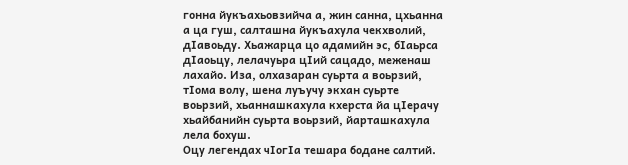гонна йукъахьовзийча а, жин санна, цхьанна а ца гуш, салташна йукъахула чекхволий, дIавоьду. Хьажарца цо адамийн эс, бIаьрса дIаоьцу, лелачуьра цIий сацадо, меженаш лахайо. Иза, олхазаран суьрта а воьрзий, тIома волу, шена луъучу экхан суьрте воьрзий, хьаннашкахула кхерста йа цIерачу хьайбанийн суьрта воьрзий, йарташкахула лела бохуш.
Оцу легендах чIогIа тешара бодане салтий.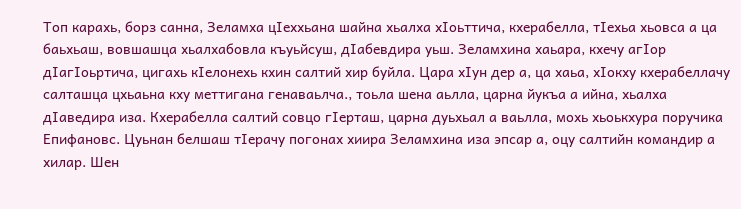Топ карахь, борз санна, Зеламха цIеххьана шайна хьалха хIоьттича, кхерабелла, тIехьа хьовса а ца баьхьаш, вовшашца хьалхабовла къуьйсуш, дIабевдира уьш. Зеламхина хаьара, кхечу агIор дIагIоьртича, цигахь кIелонехь кхин салтий хир буйла. Цара хIун дер а, ца хаьа, хIокху кхерабеллачу салташца цхьаьна кху меттигана генаваьлча., тоьла шена аьлла, царна йукъа а ийна, хьалха дIаведира иза. Кхерабелла салтий совцо гIерташ, царна дуьхьал а ваьлла, мохь хьоькхура поручика Епифановс. Цуьнан белшаш тIерачу погонах хиира Зеламхина иза эпсар а, оцу салтийн командир а хилар. Шен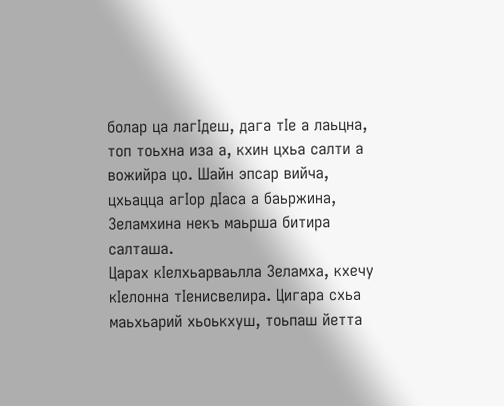болар ца лагIдеш, дага тIе а лаьцна, топ тоьхна иза а, кхин цхьа салти а вожийра цо. Шайн эпсар вийча, цхьацца агIор дIаса а баьржина, Зеламхина некъ маьрша битира салташа.
Царах кIелхьарваьлла Зеламха, кхечу кIелонна тIенисвелира. Цигара схьа маьхьарий хьоькхуш, тоьпаш йетта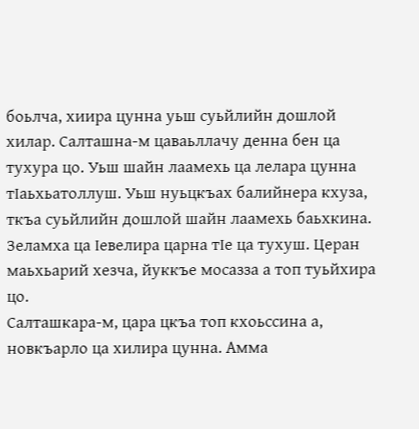боьлча, хиира цунна уьш суьйлийн дошлой хилар. Салташна-м цаваьллачу денна бен ца тухура цо. Уьш шайн лаамехь ца лелара цунна тIаьхьатоллуш. Уьш нуьцкъах балийнера кхуза, ткъа суьйлийн дошлой шайн лаамехь баьхкина. Зеламха ца Iевелира царна тIе ца тухуш. Церан маьхьарий хезча, йуккъе мосазза а топ туьйхира цо.
Салташкара-м, цара цкъа топ кхоьссина а, новкъарло ца хилира цунна. Амма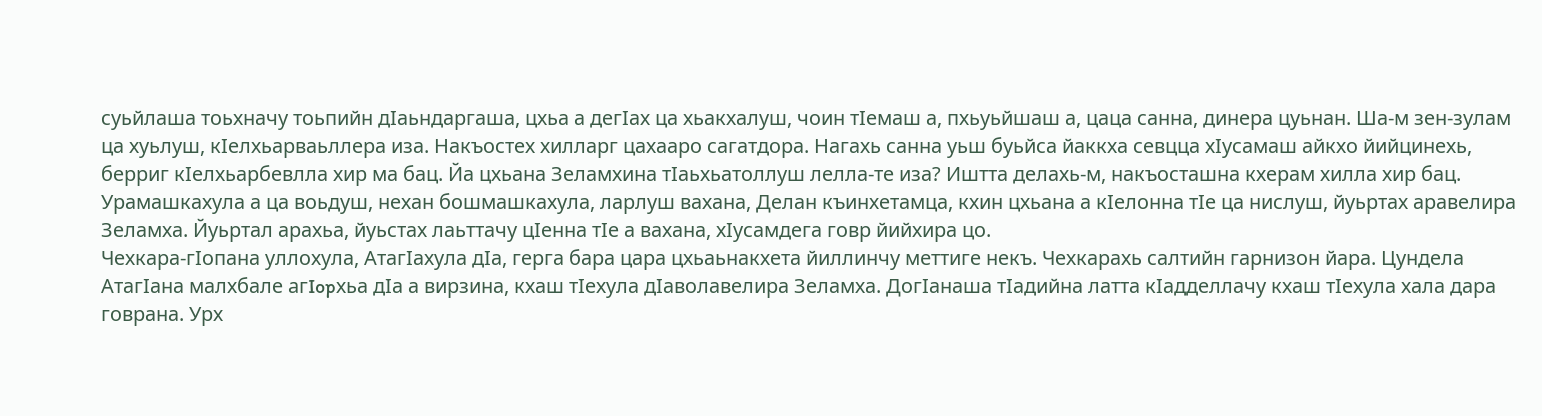суьйлаша тоьхначу тоьпийн дIаьндаргаша, цхьа а дегIах ца хьакхалуш, чоин тIемаш а, пхьуьйшаш а, цаца санна, динера цуьнан. Ша-м зен-зулам ца хуьлуш, кIелхьарваьллера иза. Накъостех хилларг цахааро сагатдора. Нагахь санна уьш буьйса йаккха севцца хIусамаш айкхо йийцинехь, берриг кIелхьарбевлла хир ма бац. Йа цхьана Зеламхина тIаьхьатоллуш лелла-те иза? Иштта делахь-м, накъосташна кхерам хилла хир бац.
Урамашкахула а ца воьдуш, нехан бошмашкахула, ларлуш вахана, Делан къинхетамца, кхин цхьана а кIелонна тIе ца нислуш, йуьртах аравелира Зеламха. Йуьртал арахьа, йуьстах лаьттачу цIенна тIе а вахана, хIусамдега говр йийхира цо.
Чехкара-гIопана уллохула, АтагIахула дIа, герга бара цара цхьаьнакхета йиллинчу мeттиге некъ. Чехкарахь салтийн гарнизон йара. Цундела АтагIана малхбале aгIopхьа дIа а вирзина, кхаш тIехула дIаволавелира Зеламха. ДогIанаша тIадийна латта кIадделлачу кхаш тIехула хала дара говрана. Урх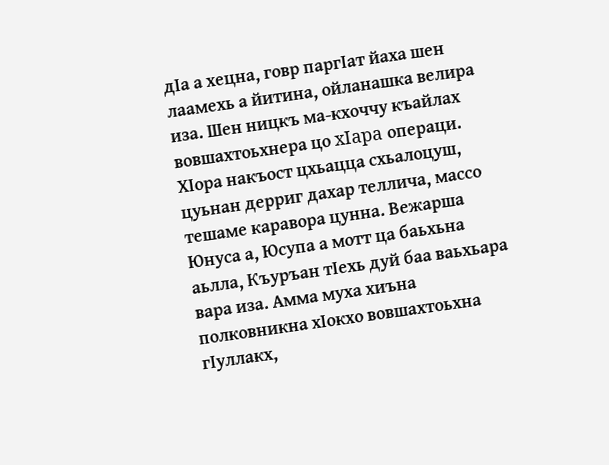дIа а хецна, говр паргIат йаха шен лаамехь а йитина, ойланашка велира иза. Шен ницкъ ма-кхоччу къайлах вовшахтоьхнера цо xIapa операци. ХIора накъост цхьацца схьалоцуш, цуьнан дерриг дахар теллича, массо тешаме каравора цунна. Вежарша Юнуса а, Юсупа а мотт ца баьхьна аьлла, Къуръан тIехь дуй баа ваьхьара вара иза. Амма муха хиъна полковникна хIокхо вовшахтоьхна гIуллакх,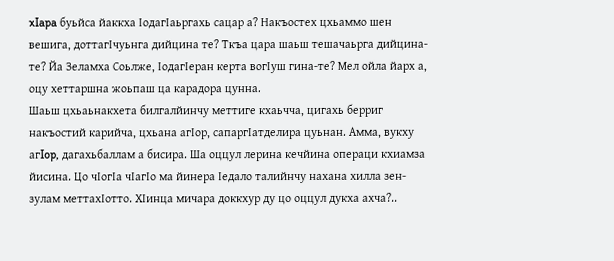xIapa буьйса йаккха IодагIаьргахь сацар а? Накъостех цхьаммо шен вешига, доттагIчуьнга дийцина те? Ткъа цара шаьш тешачаьрга дийцина-те? Йа Зеламха Соьлже, IодагIеран керта вогIуш гина-те? Мел ойла йарх а, оцу хеттаршна жоьпаш ца карадора цунна.
Шаьш цхьаьнакхета билгалйинчу меттиге кхаьчча, цигахь берриг накъостий карийча, цхьана aгIор, сапаргIатделира цуьнан. Амма, вукху агIop, дагахьбаллам а бисира. Ша оццул лерина кечйина операци кхиамза йисина. Цо чIогIа чIагIо ма йинера Iедало талийнчу нахана хилла зен-зулам меттахIотто. ХIинца мичара доккхур ду цо оццул дукха ахча?..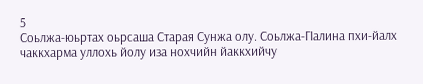5
Соьлжа-юьртах оьрсаша Старая Сунжа олу. Соьлжа-ГIалина пхи-йалх чаккхарма уллохь йолу иза нохчийн йаккхийчу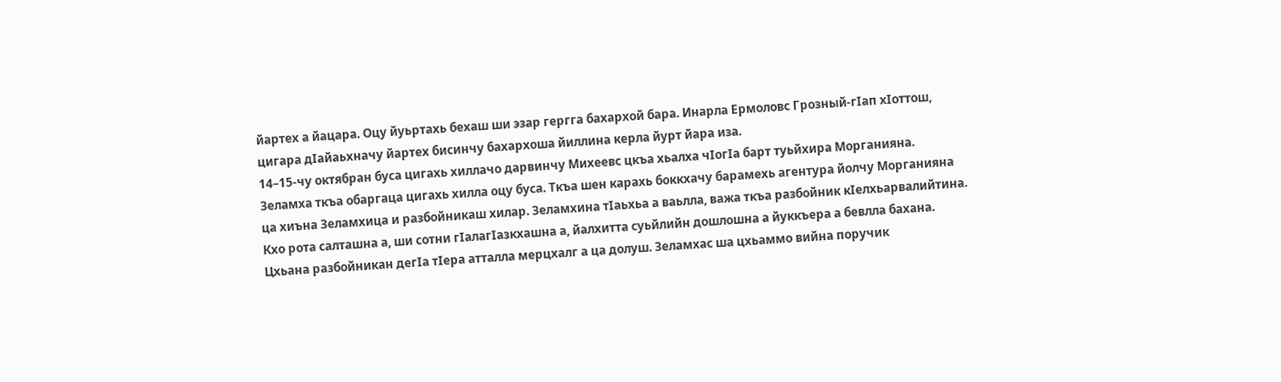йартех а йацара. Оцу йуьртахь бехаш ши эзар гергга бахархой бара. Инарла Ермоловс Грозный-гIап хIоттош, цигара дIайаьхначу йартех бисинчу бахархоша йиллина керла йурт йара иза.
14–15-чу октябран буса цигахь хиллачо дарвинчу Михеевс цкъа хьалха чIогIа барт туьйхира Морганияна. Зеламха ткъа обаргаца цигахь хилла оцу буса. Ткъа шен карахь боккхачу барамехь агентура йолчу Морганияна ца хиъна Зеламхица и разбойникаш хилар. Зеламхина тIаьхьа а ваьлла, важа ткъа разбойник кIелхьарвалийтина. Кхо рота салташна а, ши сотни гIалагIазкхашна а, йалхитта суьйлийн дошлошна а йуккъера а бевлла бахана. Цхьана разбойникан дегIа тIера атталла мерцхалг а ца долуш. Зеламхас ша цхьаммо вийна поручик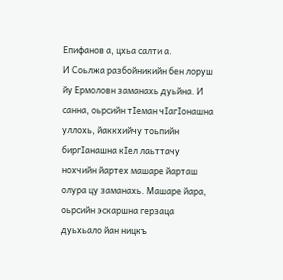Епифанов а, цхьа салти а.
И Соьлжа разбойникийн бен лоруш йу Ермоловн заманахь дуьйна. И санна, оьрсийн тIеман чIагIонашна уллохь, йаккхийчу тоьпийн биргIанашна кIел лаьттачу нохчийн йартех машаре йарташ олура цу заманахь. Машаре йара, оьрсийн эскаршна герзаца дуьхьало йан ницкъ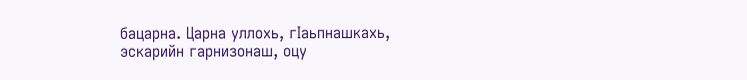бацарна. Царна уллохь, гIаьпнашкахь, эскарийн гарнизонаш, оцу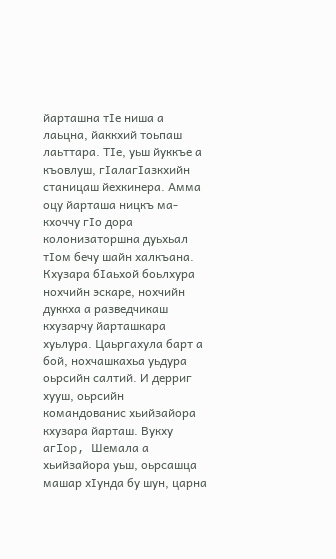йарташна тIе ниша а лаьцна, йаккхий тоьпаш лаьттара. ТIе, уьш йуккъе а къовлуш, гIалагIазкхийн станицаш йехкинера. Амма оцу йарташа ницкъ ма-кхоччу гIo дора колонизаторшна дуьхьал тIом бечу шайн халкъана. Кхузара бIаьхой боьлхура нохчийн эскаре, нохчийн дуккха а разведчикаш кхузарчу йарташкара хуьлура. Цаьргахула барт а бой, нохчашкахьа уьдура оьрсийн салтий. И дерриг хууш, оьрсийн командованис хьийзайора кхузара йарташ. Вукху aгIop, Шемала а хьийзайора уьш, оьрсашца машар хIунда бу шун, царна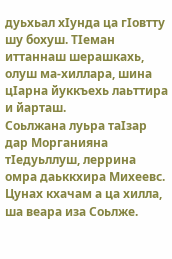дуьхьал хIунда ца гIовтту шу бохуш. ТIеман иттаннаш шерашкахь, олуш ма-хиллара, шина цIарна йуккъехь лаьттира и йарташ.
Соьлжана луьра таIзар дар Морганияна тIедуьллуш, леррина омра даьккхира Михеевс. Цунах кхачам а ца хилла, ша веара иза Соьлже.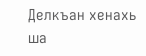Делкъан хенахь ша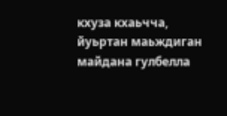кхуза кхаьчча, йуьртан маьждиган майдана гулбелла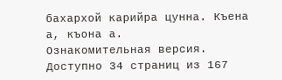бахархой карийра цунна. Къена а, къона а.
Ознакомительная версия. Доступно 34 страниц из 167